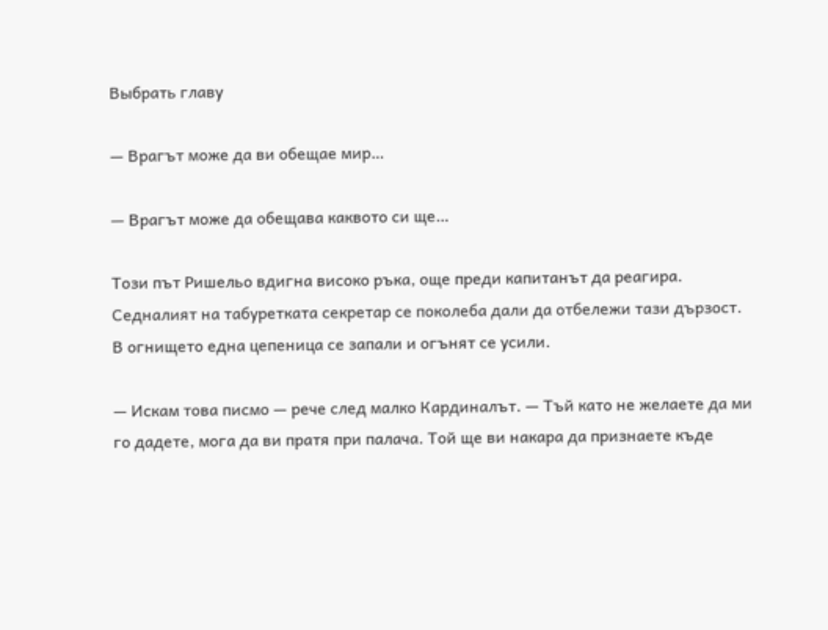Выбрать главу

— Врагът може да ви обещае мир…

— Врагът може да обещава каквото си ще…

Този път Ришельо вдигна високо ръка, още преди капитанът да реагира. Седналият на табуретката секретар се поколеба дали да отбележи тази дързост. В огнището една цепеница се запали и огънят се усили.

— Искам това писмо — рече след малко Кардиналът. — Тъй като не желаете да ми го дадете, мога да ви пратя при палача. Той ще ви накара да признаете къде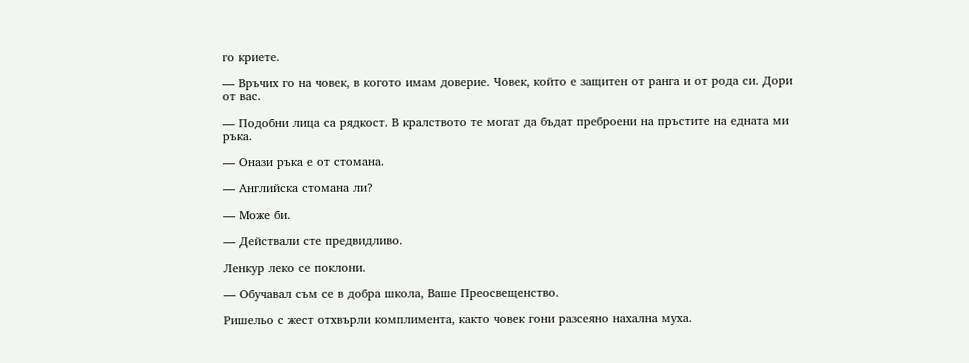го криете.

— Връчих го на човек, в когото имам доверие. Човек, който е защитен от ранга и от рода си. Дори от вас.

— Подобни лица са рядкост. В кралството те могат да бъдат преброени на пръстите на едната ми ръка.

— Онази ръка е от стомана.

— Английска стомана ли?

— Може би.

— Действали сте предвидливо.

Ленкур леко се поклони.

— Обучавал съм се в добра школа, Ваше Преосвещенство.

Ришельо с жест отхвърли комплимента, както човек гони разсеяно нахална муха.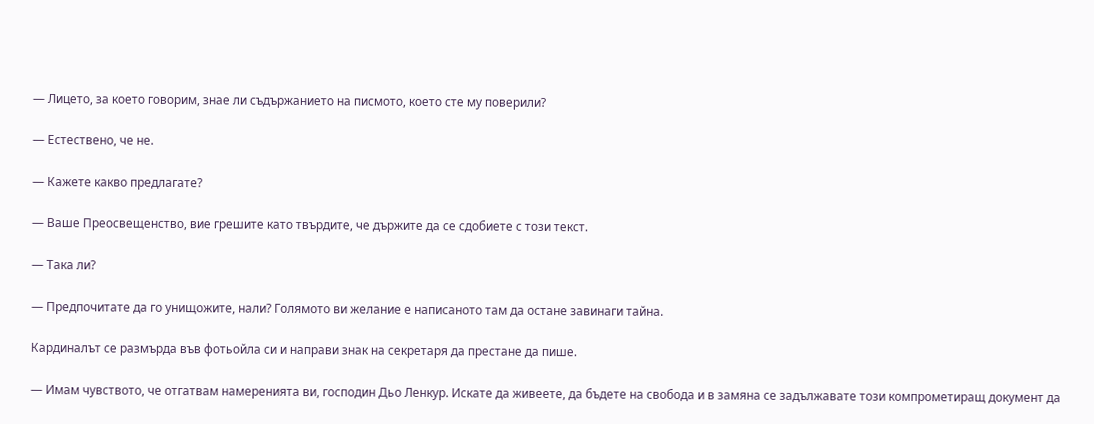— Лицето, за което говорим, знае ли съдържанието на писмото, което сте му поверили?

— Естествено, че не.

— Кажете какво предлагате?

— Ваше Преосвещенство, вие грешите като твърдите, че държите да се сдобиете с този текст.

— Така ли?

— Предпочитате да го унищожите, нали? Голямото ви желание е написаното там да остане завинаги тайна.

Кардиналът се размърда във фотьойла си и направи знак на секретаря да престане да пише.

— Имам чувството, че отгатвам намеренията ви, господин Дьо Ленкур. Искате да живеете, да бъдете на свобода и в замяна се задължавате този компрометиращ документ да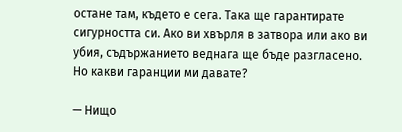остане там, където е сега. Така ще гарантирате сигурността си. Ако ви хвърля в затвора или ако ви убия, съдържанието веднага ще бъде разгласено. Но какви гаранции ми давате?

— Нищо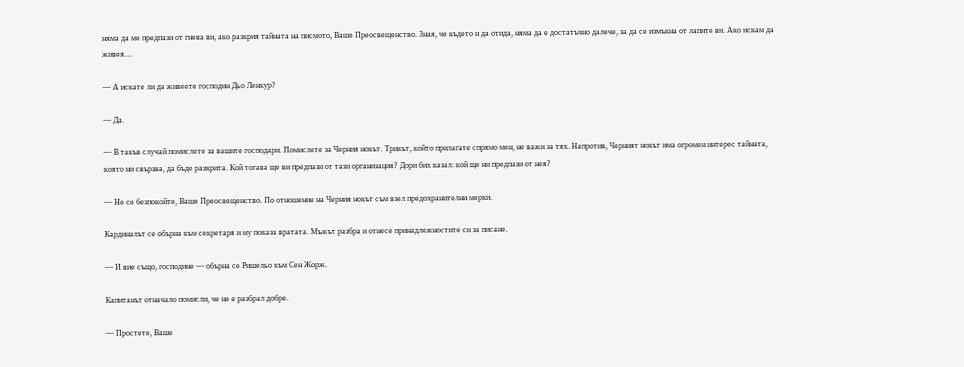няма да ме предпази от гнева ви, ако разкрия тайната на писмото, Ваше Преосвещенство. Зная, че където и да отида, няма да е достатъчно далече, за да се измъкна от лапите ви. Ако искам да живея…

— А искате ли да живеете господин Дьо Ленкур?

— Да.

— В такъв случай помислете за вашите господари. Помислете за Черния нокът. Трикът, който прилагате спрямо мен, не важи за тях. Напротив, Черният нокът има огромен интерес тайната, която ни свързва, да бъде разкрита. Кой тогава ще ви предпази от тази организация? Дори бих казал: кой ще ни предпази от нея?

— Не се безпокойте, Ваше Преосвещенство. По отношение на Черния нокът съм взел предохранителни мерки.

Кардиналът се обърна към секретаря и му показа вратата. Мъжът разбра и отнесе принадлежностите си за писане.

— И вие също, господине — обърна се Ришельо към Сен Жорж.

Капитанът отначало помисли, че не е разбрал добре.

— Простете, Ваше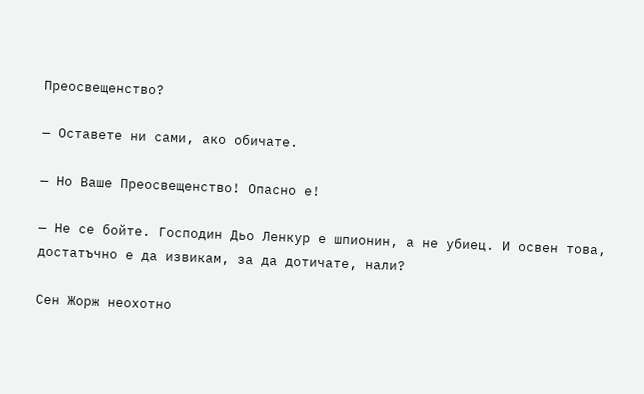Преосвещенство?

— Оставете ни сами, ако обичате.

— Но Ваше Преосвещенство! Опасно е!

— Не се бойте. Господин Дьо Ленкур е шпионин, а не убиец. И освен това, достатъчно е да извикам, за да дотичате, нали?

Сен Жорж неохотно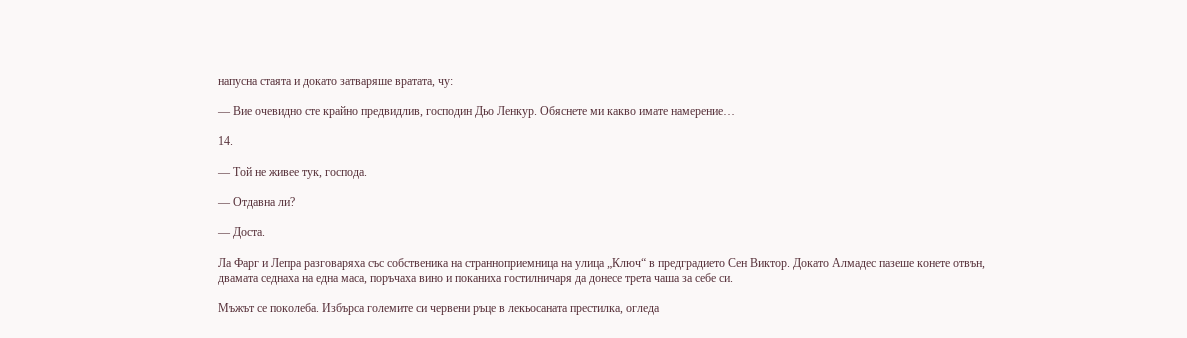напусна стаята и докато затваряше вратата, чу:

— Вие очевидно сте крайно предвидлив, господин Дьо Ленкур. Обяснете ми какво имате намерение…

14.

— Той не живее тук, господа.

— Отдавна ли?

— Доста.

Ла Фарг и Лепра разговаряха със собственика на странноприемница на улица „Ключ“ в предградието Сен Виктор. Докато Алмадес пазеше конете отвън, двамата седнаха на една маса, поръчаха вино и поканиха гостилничаря да донесе трета чаша за себе си.

Мъжът се поколеба. Избърса големите си червени ръце в лекьосаната престилка, огледа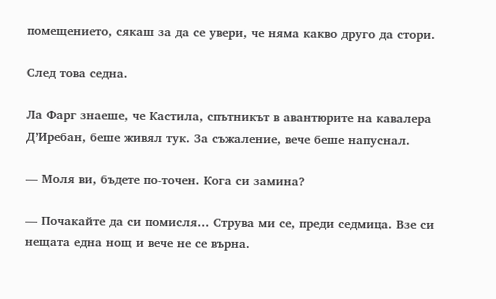помещението, сякаш за да се увери, че няма какво друго да стори.

След това седна.

Ла Фарг знаеше, че Кастила, спътникът в авантюрите на кавалера Д’Иребан, беше живял тук. За съжаление, вече беше напуснал.

— Моля ви, бъдете по-точен. Кога си замина?

— Почакайте да си помисля… Струва ми се, преди седмица. Взе си нещата една нощ и вече не се върна.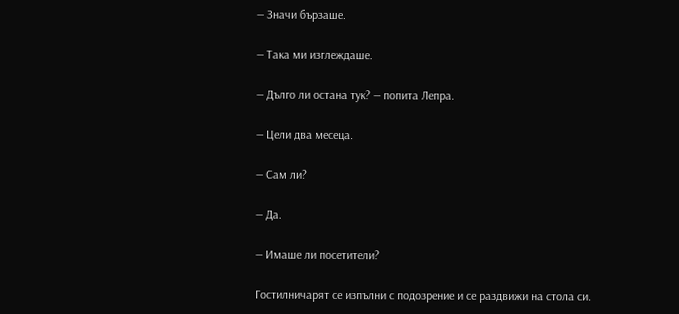— Значи бързаше.

— Така ми изглеждаше.

— Дълго ли остана тук? — попита Лепра.

— Цели два месеца.

— Сам ли?

— Да.

— Имаше ли посетители?

Гостилничарят се изпълни с подозрение и се раздвижи на стола си.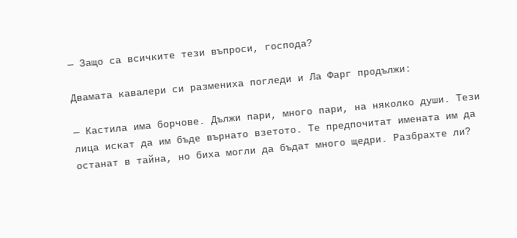— Защо са всичките тези въпроси, господа?

Двамата кавалери си размениха погледи и Ла Фарг продължи:

— Кастила има борчове. Дължи пари, много пари, на няколко души. Тези лица искат да им бъде върнато взетото. Те предпочитат имената им да останат в тайна, но биха могли да бъдат много щедри. Разбрахте ли?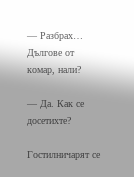— Разбрах… Дългове от комар, нали?

— Да. Как се досетихте?

Гостилничарят се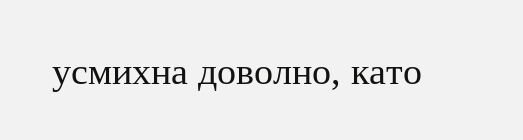усмихна доволно, като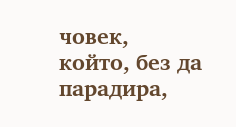човек, който, без да парадира,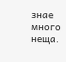знае много неща.